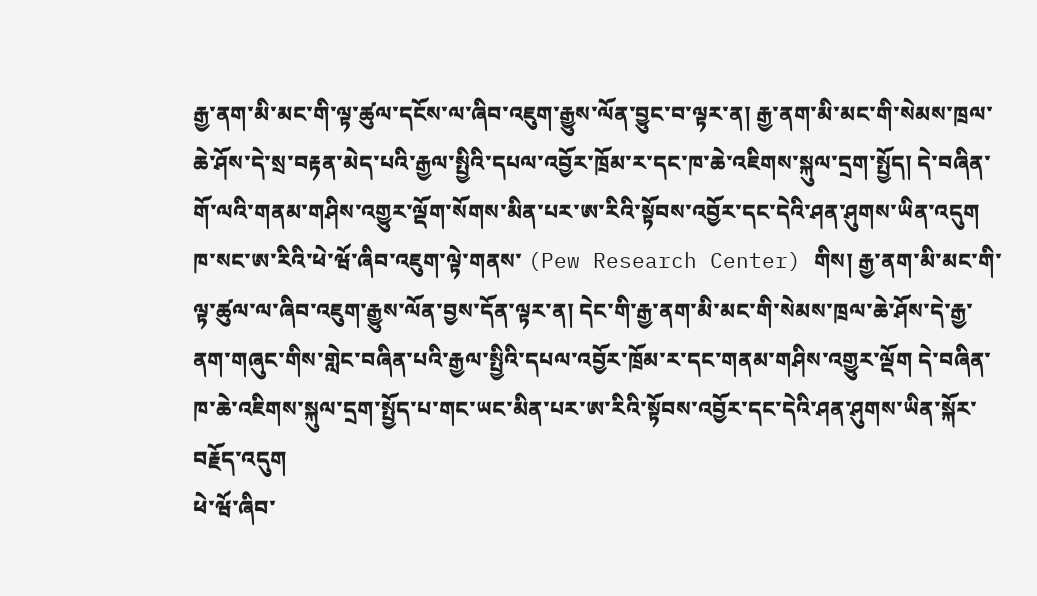རྒྱ་ནག་མི་མང་གི་ལྟ་ཚུལ་དངོས་ལ་ཞིབ་འཇུག་རྒྱུས་ལོན་བྱུང་བ་ལྟར་ན། རྒྱ་ནག་མི་མང་གི་སེམས་ཁྲལ་ཆེ་ཤོས་དེ་སྲ་བརྟན་མེད་པའི་རྒྱལ་སྤྱིའི་དཔལ་འབྱོར་ཁྲོམ་ར་དང་ཁ་ཆེ་འཇིགས་སྐུལ་དྲག་སྤྱོད། དེ་བཞིན་གོ་ལའི་གནམ་གཤིས་འགྱུར་ལྡོག་སོགས་མིན་པར་ཨ་རིའི་སྟོབས་འབྱོར་དང་དེའི་ཤན་ཤུགས་ཡིན་འདུག
ཁ་སང་ཨ་རིའི་ཕེ་ཝོ་ཞིབ་འཇུག་ལྟེ་གནས་ (Pew Research Center) གིས། རྒྱ་ནག་མི་མང་གི་ལྟ་ཚུལ་ལ་ཞིབ་འཇུག་རྒྱུས་ལོན་བྱས་དོན་ལྟར་ན། དེང་གི་རྒྱ་ནག་མི་མང་གི་སེམས་ཁྲལ་ཆེ་ཤོས་དེ་རྒྱ་ནག་གཞུང་གིས་གླེང་བཞིན་པའི་རྒྱལ་སྤྱིའི་དཔལ་འབྱོར་ཁྲོམ་ར་དང་གནམ་གཤིས་འགྱུར་ལྡོག དེ་བཞིན་ཁ་ཆེ་འཇིགས་སྐུལ་དྲག་སྤྱོད་པ་གང་ཡང་མིན་པར་ཨ་རིའི་སྟོབས་འབྱོར་དང་དེའི་ཤན་ཤུགས་ཡིན་སྐོར་བརྗོད་འདུག
ཕེ་ཝོ་ཞིབ་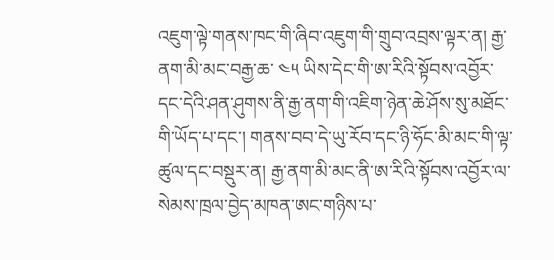འཇུག་ལྟེ་གནས་ཁང་གི་ཞིབ་འཇུག་གི་གྲུབ་འབྲས་ལྟར་ན། རྒྱ་ནག་མི་མང་བརྒྱ་ཆ་ ༤༥ ཡིས་དེང་གི་ཨ་རིའི་སྟོབས་འབྱོར་དང་དེའི་ཤན་ཤུགས་ནི་རྒྱ་ནག་གི་འཇིག་ཉེན་ཆེ་ཤོས་སུ་མཐོང་གི་ཡོད་པ་དང་། གནས་བབ་དེ་ཡུ་རོབ་དང་ཉི་ཧོང་མི་མང་གི་ལྟ་ཚུལ་དང་བསྡུར་ན། རྒྱ་ནག་མི་མང་ནི་ཨ་རིའི་སྟོབས་འབྱོར་ལ་སེམས་ཁྲལ་བྱེད་མཁན་ཨང་གཉིས་པ་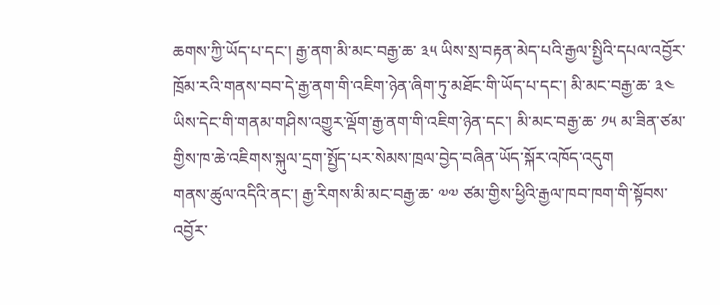ཆགས་ཀྱི་ཡོད་པ་དང་། རྒྱ་ནག་མི་མང་བརྒྱ་ཆ་ ༣༥ ཡིས་སྲ་བརྟན་མེད་པའི་རྒྱལ་སྤྱིའི་དཔལ་འབྱོར་ཁྲོམ་རའི་གནས་བབ་དེ་རྒྱ་ནག་གི་འཇིག་ཉེན་ཞིག་ཏུ་མཐོང་གི་ཡོད་པ་དང་། མི་མང་བརྒྱ་ཆ་ ༣༤ ཡིས་དེང་གི་གནམ་གཤིས་འགྱུར་ལྡོག་རྒྱ་ནག་གི་འཇིག་ཉེན་དང་། མི་མང་བརྒྱ་ཆ་ ༡༥ མ་ཟིན་ཙམ་གྱིས་ཁ་ཆེ་འཇིགས་སྐུལ་དྲག་སྤྱོད་པར་སེམས་ཁྲལ་བྱེད་བཞིན་ཡོད་སྐོར་འཁོད་འདུག
གནས་ཚུལ་འདིའི་ནང་། རྒྱ་རིགས་མི་མང་བརྒྱ་ཆ་ ༧༧ ཙམ་གྱིས་ཕྱིའི་རྒྱལ་ཁབ་ཁག་གི་སྟོབས་འབྱོར་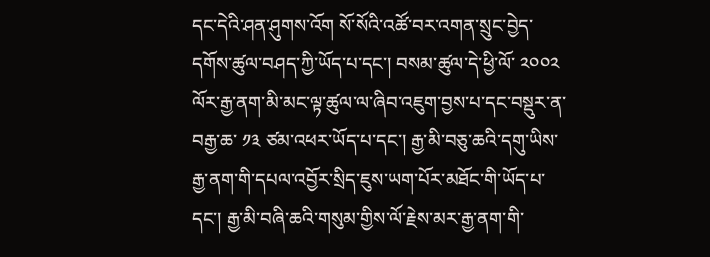དང་དེའི་ཤན་ཤུགས་འོག སོ་སོའི་འཚོ་བར་འགན་སྲུང་བྱེད་དགོས་ཚུལ་བཤད་ཀྱི་ཡོད་པ་དང་། བསམ་ཚུལ་དེ་ཕྱི་ལོ་ ༢༠༠༢ ལོར་རྒྱ་ནག་མི་མང་ལྟ་ཚུལ་ལ་ཞིབ་འཇུག་བྱས་པ་དང་བསྡུར་ན་བརྒྱ་ཆ་ ༡༣ ཙམ་འཕར་ཡོད་པ་དང་། རྒྱ་མི་བཅུ་ཆའི་དགུ་ཡིས་རྒྱ་ནག་གི་དཔལ་འབྱོར་སྲིད་ཇུས་ཡག་པོར་མཐོང་གི་ཡོད་པ་དང་། རྒྱ་མི་བཞི་ཆའི་གསུམ་གྱིས་ལོ་རྗེས་མར་རྒྱ་ནག་གི་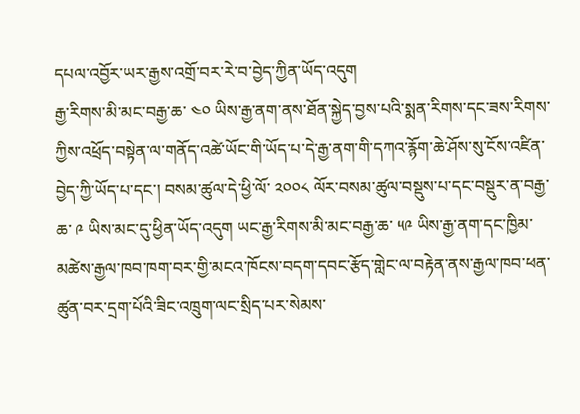དཔལ་འབྱོར་ཡར་རྒྱས་འགྲོ་བར་རེ་བ་བྱེད་ཀྱིན་ཡོད་འདུག
རྒྱ་རིགས་མི་མང་བརྒྱ་ཆ་ ༤༠ ཡིས་རྒྱ་ནག་ནས་ཐོན་སྐྱེད་བྱས་པའི་སྨན་རིགས་དང་ཟས་རིགས་ཀྱིས་འཕྲོད་བསྟེན་ལ་གནོད་འཚེ་ཡོང་གི་ཡོད་པ་དེ་རྒྱ་ནག་གི་དཀའ་རྙོག་ཆེ་ཤོས་སུ་ངོས་འཛིན་བྱེད་ཀྱི་ཡོད་པ་དང་། བསམ་ཚུལ་དེ་ཕྱི་ལོ་ ༢༠༠༨ ལོར་བསམ་ཚུལ་བསྡུས་པ་དང་བསྡུར་ན་བརྒྱ་ཆ་ ༩ ཡིས་མང་དུ་ཕྱིན་ཡོད་འདུག ཡང་རྒྱ་རིགས་མི་མང་བརྒྱ་ཆ་ ༥༩ ཡིས་རྒྱ་ནག་དང་ཁྱིམ་མཚེས་རྒྱལ་ཁབ་ཁག་བར་གྱི་མངའ་ཁོངས་བདག་དབང་རྩོད་གླེང་ལ་བརྟེན་ནས་རྒྱལ་ཁབ་ཕན་ཚུན་བར་དྲག་པོའི་ཟིང་འཁྲུག་ལང་སྲིད་པར་སེམས་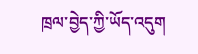ཁྲལ་བྱེད་ཀྱི་ཡོད་འདུག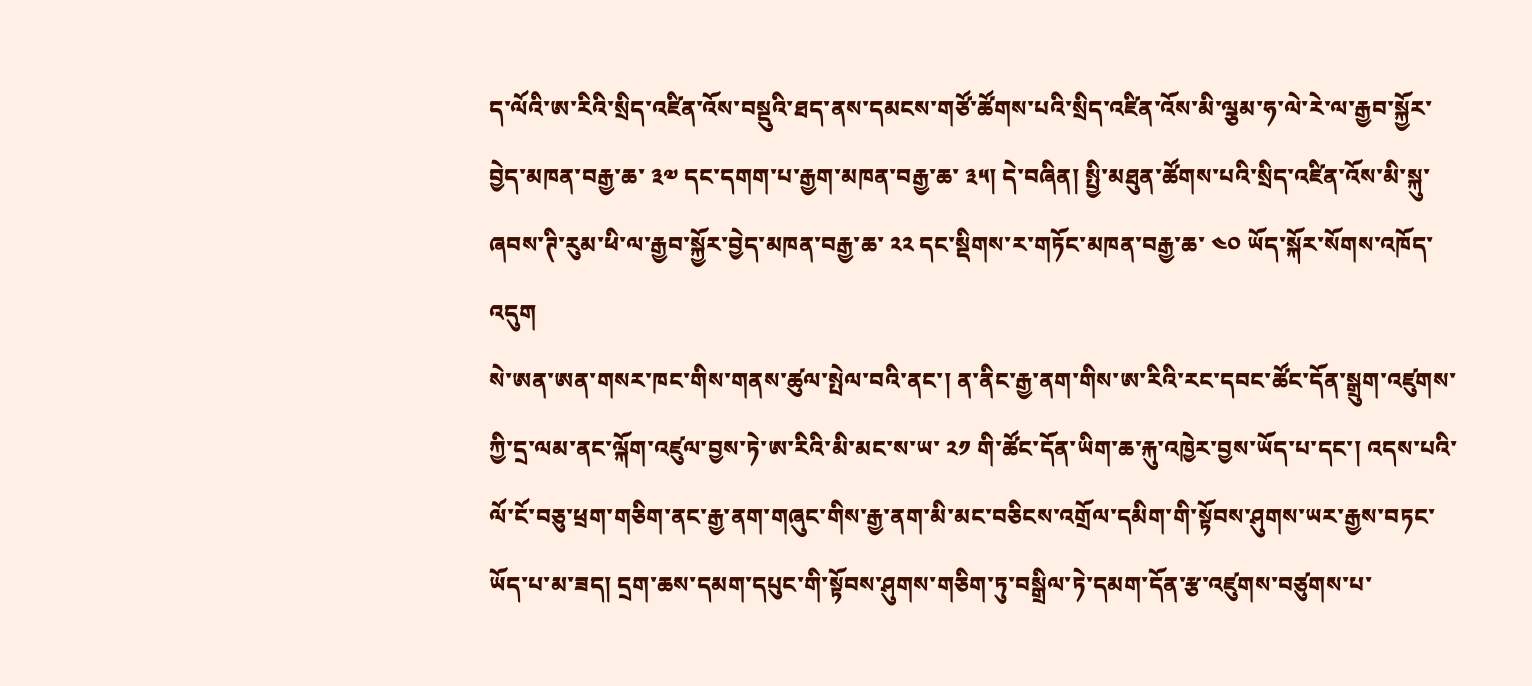ད་ལོའི་ཨ་རིའི་སྲིད་འཛིན་འོས་བསྡུའི་ཐད་ནས་དམངས་གཙོ་ཚོགས་པའི་སྲིད་འཛིན་འོས་མི་ལྕམ་ཧ་ལེ་རེ་ལ་རྒྱབ་སྐྱོར་བྱེད་མཁན་བརྒྱ་ཆ་ ༣༧ དང་དགག་པ་རྒྱག་མཁན་བརྒྱ་ཆ་ ༣༥། དེ་བཞིན། སྤྱི་མཐུན་ཚོགས་པའི་སྲིད་འཛིན་འོས་མི་སྐུ་ཞབས་ཊི་རུམ་ཕི་ལ་རྒྱབ་སྐྱོར་བྱེད་མཁན་བརྒྱ་ཆ་ ༢༢ དང་སྡིགས་ར་གཏོང་མཁན་བརྒྱ་ཆ་ ༤༠ ཡོད་སྐོར་སོགས་འཁོད་འདུག
སེ་ཨན་ཨན་གསར་ཁང་གིས་གནས་ཚུལ་སྤེལ་བའི་ནང་། ན་ནིང་རྒྱ་ནག་གིས་ཨ་རིའི་རང་དབང་ཚོང་དོན་སྒྲུག་འཛུགས་ཀྱི་དྲ་ལམ་ནང་ལྐོག་འཛུལ་བྱས་ཏེ་ཨ་རིའི་མི་མང་ས་ཡ་ ༢༡ གི་ཚོང་དོན་ཡིག་ཆ་རྐུ་འཁྱེར་བྱས་ཡོད་པ་དང་། འདས་པའི་ལོ་ངོ་བཅུ་ཕྲག་གཅིག་ནང་རྒྱ་ནག་གཞུང་གིས་རྒྱ་ནག་མི་མང་བཅིངས་འགྲོལ་དམིག་གི་སྟོབས་ཤུགས་ཡར་རྒྱས་བཏང་ཡོད་པ་མ་ཟད། དྲག་ཆས་དམག་དཔུང་གི་སྟོབས་ཤུགས་གཅིག་ཏུ་བསྒྲིལ་ཏེ་དམག་དོན་རྩ་འཛུགས་བཙུགས་པ་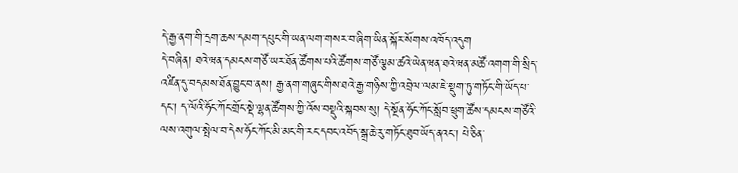དེ་རྒྱ་ནག་གི་དྲག་ཆས་དམག་དཔུང་གི་ཡན་ལག་གསར་བ་ཞིག་ཡིན་སྐོར་སོགས་འཁོད་འདུག
དེ་བཞིན། ཐའེ་ཝན་དམངས་གཙོ་ཡར་ཐོན་ཚོགས་པའི་ཚོགས་གཙོ་ལྕམ་ཚའེ་ཡེན་ཝན་ཐའེ་ཝན་མཚོ་འགག་གི་སྲིད་འཛིན་དུ་བདམས་ཐོན་བྱུང་བ་ནས། རྒྱ་ནག་གཞུང་གིས་ཐའེ་རྒྱ་གཉིས་ཀྱི་འབྲེལ་ལམ་ཇེ་སྡུག་ཏུ་གཏོང་གི་ཡོད་པ་དང་། ད་ལོའི་ཧོང་ཀོང་གྲོང་སྡེ་ལྷན་ཚོགས་ཀྱི་འོས་བསྡུའི་སྐབས་སུ། དེ་སྔོན་ཧོང་ཀོང་སློབ་ཕྲུག་ཚོས་དམངས་གཙོའི་ལས་འགུལ་སྤེལ་བ་དེས་ཧོང་ཀོང་མི་མང་གི་རང་དབང་འབོད་སྒྲ་ཆེ་རུ་གཏོང་ཐུབ་ཡོད་ནའང་། པེ་ཅིན་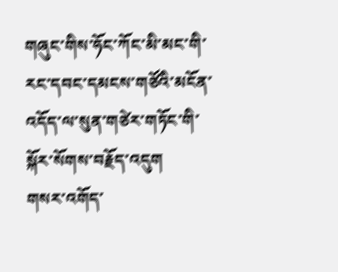གཞུང་གིས་ཧོང་ཀོང་མི་མང་གི་རང་དབང་དམངས་གཙོའི་མངོན་འདོད་ལ་སུན་གཙེར་གཏོང་གི་སྐོར་སོགས་བརྗོད་འདུག
གསར་འགོད་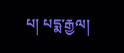པ། པདྨ་རྒྱལ།